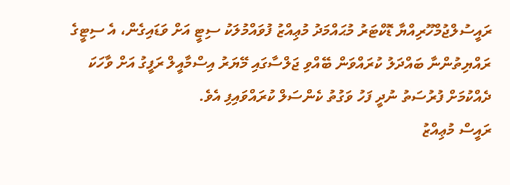ރައީސުލްޖުމްހޫރިއްޔާ ޑޮކްޓަރު މުޙައްމަދު މުޢިއްޒު ފުވައްމުލަކު ސިޓީ އަށް ވަޑައިގެން، އެ ސިޓީގެ ރައްޔިތުންނާ ބައްދަލު ކުރައްވަން ބޭއްވި ޖަލްސާގައި މޭޔަރު އިސްމާއީލް ރަފީގު އަށް ވާހަކަ ދެއްކުމަށް ފުރުސަތު ނުދީ ފަހު ވަގުތު ކެންސަލް ކުރައްވައިފި އެވެ.
ރައީސް މުޢިއްޒު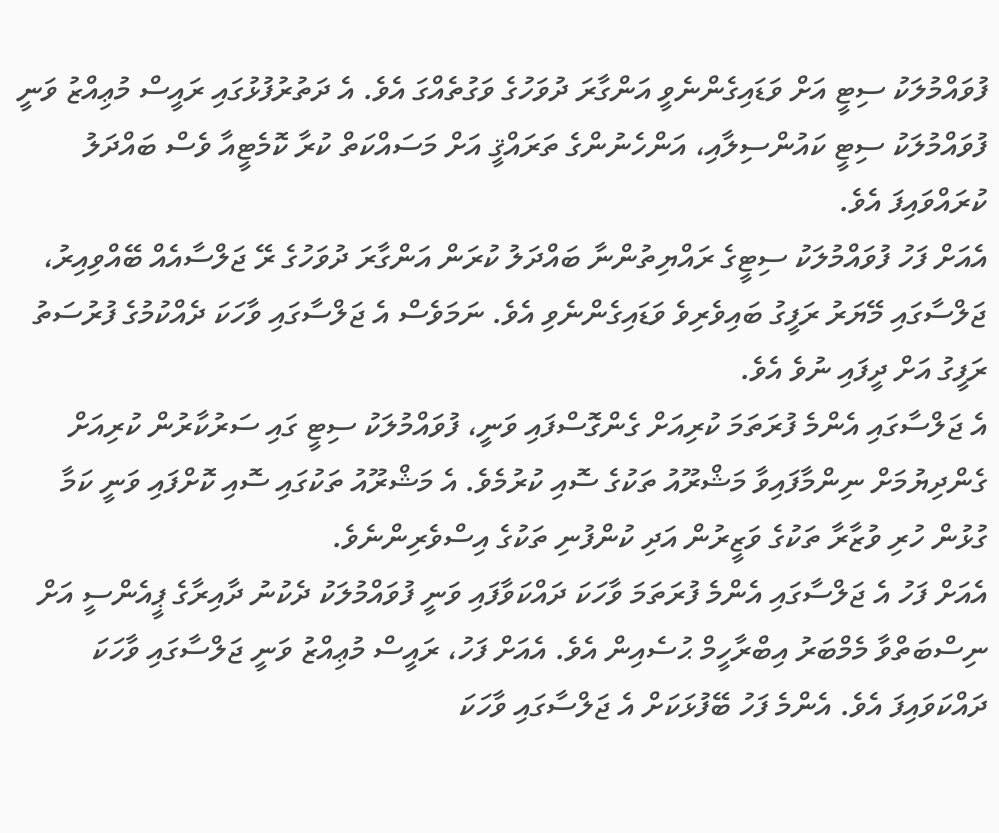ފުވައްމުލަކު ސިޓީ އަށް ވަޑައިގެންނެވީ އަންގާރަ ދުވަހުގެ ވަގުތެއްގަ އެވެ. އެ ދަތުރުފުޅުގައި ރައީސް މުޢިއްޒު ވަނީ ފުވައްމުލަކު ސިޓީ ކައުންސިލާއި، އަންހެނުންގެ ތަރައްޤީ އަށް މަސައްކަތް ކުރާ ކޮމެޓީއާ ވެސް ބައްދަލު ކުރައްވައިފަ އެވެ.
އެއަށް ފަހު ފުވައްމުލަކު ސިޓީގެ ރައްޔިތުންނާ ބައްދަލު ކުރަން އަންގާރަ ދުވަހުގެ ރޭ ޖަލްސާއެއް ބޭއްވިއިރު، ޖަލްސާގައި މޭޔަރު ރަފީގު ބައިވެރިވެ ވަޑައިގެންނެވި އެވެ. ނަމަވެސް އެ ޖަލްސާގައި ވާހަކަ ދެއްކުމުގެ ފުރުސަތު ރަފީގު އަށް ދީފައި ނުވެ އެވެ.
އެ ޖަލްސާގައި އެންމެ ފުރަތަމަ ކުރިއަށް ގެންގޮސްފައި ވަނީ، ފުވައްމުލަކު ސިޓީ ގައި ސަރުކާރުން ކުރިއަށް ގެންދިޔުމަށް ނިންމާފައިވާ މަޝްރޫއު ތަކުގެ ސޮއި ކުރުމެވެ. އެ މަޝްރޫއު ތަކުގައި ސޮއި ކޮށްފައި ވަނީ ކަމާ ގުޅުން ހުރި ވުޒާރާ ތަކުގެ ވަޒީރުން އަދި ކުންފުނި ތަކުގެ އިސްވެރިންނެވެ.
އެއަށް ފަހު އެ ޖަލްސާގައި އެންމެ ފުރަތަމަ ވާހަކަ ދައްކަވާފައި ވަނީ ފުވައްމުލަކު ދެކުނު ދާއިރާގެ ޕީއެންސީ އަށް ނިސްބަތްވާ މެމްބަރު އިބްރާހީމް ޙުސެއިން އެވެ. އެއަށް ފަހު، ރައީސް މުޢިއްޒު ވަނީ ޖަލްސާގައި ވާހަކަ ދައްކަވައިފަ އެވެ. އެންމެ ފަހު ބޭފުޅަކަށް އެ ޖަލްސާގައި ވާހަކަ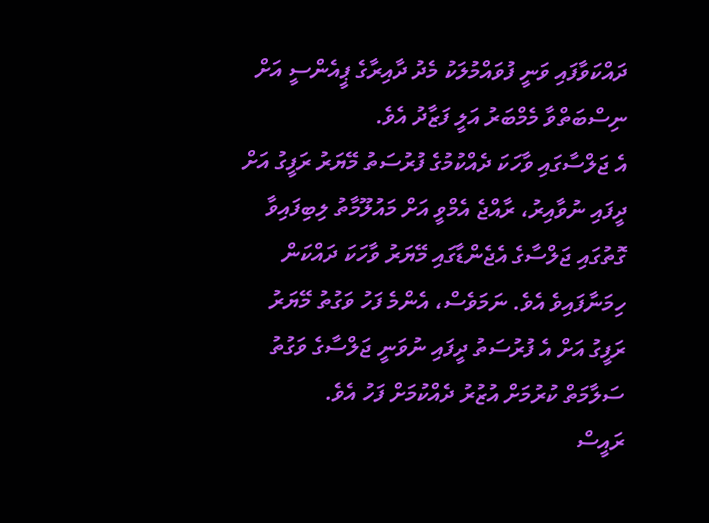ދައްކަވާފައި ވަނީ ފުވައްމުލަކު މެދު ދާއިރާގެ ޕީއެންސީ އަށް ނިސްބަތްވާ މެމްބަރު އަލީ ފަޒާދު އެވެ.
އެ ޖަލްސާގައި ވާހަކަ ދެއްކުމުގެ ފުރުސަތު މޭޔަރު ރަފީގު އަށް ދީފައި ނުވާއިރު، ރާއްޖެ އެމްވީ އަށް މައުލޫމާތު ލިބިފައިވާ ގޮތުގައި ޖަލްސާގެ އެޖެންޑާގައި މޭޔަރު ވާހަކަ ދައްކަން ހިމަނާފައިވެ އެވެ. ނަމަވެސް، އެންމެ ފަހު ވަގުތު މޭޔަރު ރަފީގު އަށް އެ ފުރުސަތު ދީފައި ނުވަނީ ޖަލްސާގެ ވަގުތު ސަލާމަތް ކުރުމަށް އުޒުރު ދެއްކުމަށް ފަހު އެވެ.
ރައީސް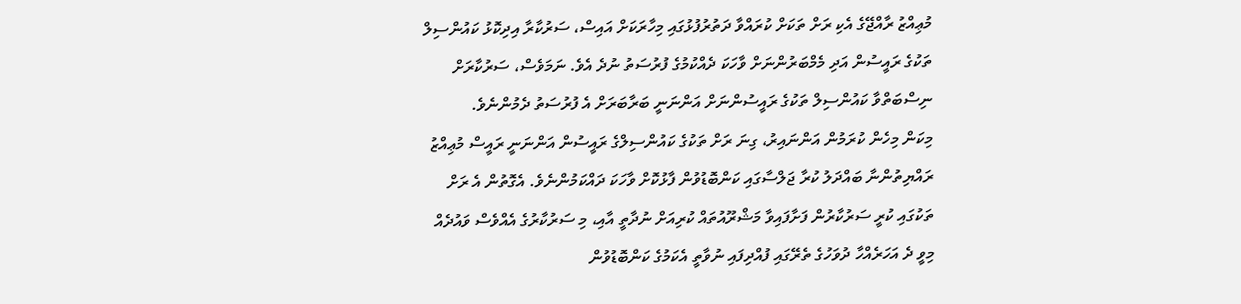މުޢިއްޒު ރާއްޖޭގެ އެކި ރަށް ތަކަށް ކުރައްވާ ދަތުރުފުޅުގައި މިހާރަކަށް އައިސް، ސަރުކާރާ އިދިކޮޅު ކައުންސިލް ތަކުގެ ރައީސުން އަދި މެމްބަރުންނަށް ވާހަކަ ދެއްކުމުގެ ފުރުސަތު ނުދެ އެވެ. ނަމަވެސް، ސަރުކާރަށް ނިސްބަތްވާ ކައުންސިލް ތަކުގެ ރައީސުންނަށް އަންނަނީ ބަރާބަރަށް އެ ފުރުސަތު ދެމުންނެވެ.
މިކަން މިހެން ކުރަމުން އަންނައިރު، ގިނަ ރަށް ތަކުގެ ކައުންސިލްގެ ރައީސުން އަންނަނީ ރައީސް މުޢިއްޒު ރައްޔިތުންނާ ބައްދަލު ކުރާ ޖަލްސާގައި ކަންބޮޑުވުން ފާޅުކޮށް ވާހަކަ ދައްކަމުންނެވެ. އެގޮތުން އެ ރަށް ތަކުގައި ކުރީ ސަރުކާރުން ފަށާފައިވާ މަޝްރޫއުތައް ކުރިއަށް ނުދާތީ އާއި، މި ސަރުކާރުގެ އެއްވެސް ވައުދެއް މިވީ ދެ އަހަރެއްހާ ދުވަހުގެ ތެރޭގައި ފުއްދިފައި ނުވާތީ އެކަމުގެ ކަންބޮޑުވުން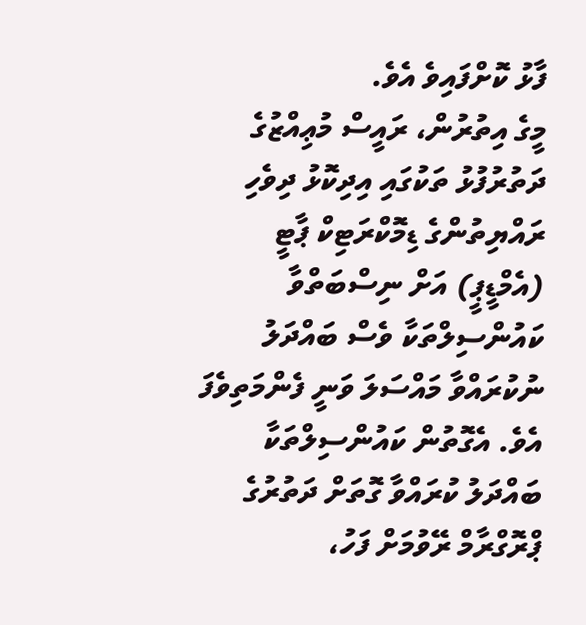ފާޅު ކޮށްފައިވެ އެވެ.
މީގެ އިތުރުން، ރައީސް މުޢިއްޒުގެ ދަތުރުފުޅު ތަކުގައި އިދިކޮޅު ދިވެހި ރައްޔިތުންގެ ޑިމޮކްރަޓިކް ޕާޓީ (އެމްޑީޕީ) އަށް ނިސްބަތްވާ ކައުންސިލްތަކާ ވެސް ބައްދަލު ނުކުރައްވާ މައްސަލަ ވަނީ ފެންމަތިވެފަ އެވެ. އެގޮތުން ކައުންސިލްތަކާ ބައްދަލު ކުރައްވާ ގޮތަށް ދަތުރުގެ ޕްރޮގްރާމް ރޭވުމަށް ފަހު،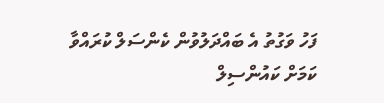ފަހު ވަގުތު އެ ބައްދަލުވުން ކެންސަލް ކުރައްވާ ކަމަށް ކައުންސިލް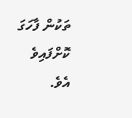ތަކުން ފާހަގަ ކޮށްފައިވެ އެވެ.